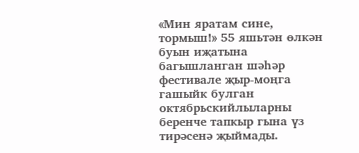«Мин яратам сине, тормыш!» 55 яшьтән өлкән буын иҗатына багышланган шәһәр фестивале җыр‑моңга гашыйк булган октябрьскийлыларны беренче тапкыр гына үз тирәсенә җыймады.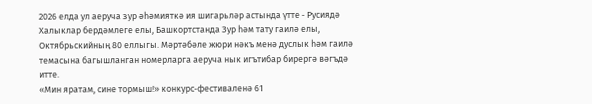2026 елда ул аеруча зур әһәмияткә ия шигарьләр астында үтте ‑ Русиядә Халыклар бердәмлеге елы, Башкортстанда Зур һәм тату гаилә елы, Октябрьскийның 80 еллыгы. Мәртәбәле жюри нәкъ менә дуслык һәм гаилә темасына багышланган номерларга аеруча нык игътибар бирергә вәгъдә итте.
«Мин яратам, сине тормыш!» конкурс‑фестиваленә 61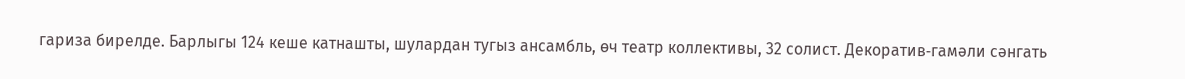гариза бирелде. Барлыгы 124 кеше катнашты, шулардан тугыз ансамбль, өч театр коллективы, 32 солист. Декоратив‑гамәли сәнгать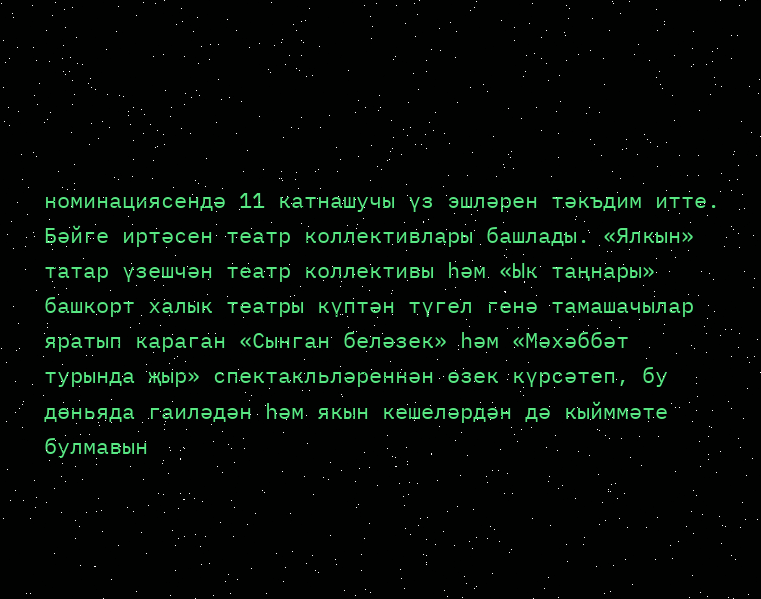номинациясендә 11 катнашучы үз эшләрен тәкъдим итте.
Бәйге иртәсен театр коллективлары башлады. «Ялкын» татар үзешчән театр коллективы һәм «Ык таңнары» башкорт халык театры күптән түгел генә тамашачылар яратып караган «Сынган беләзек» һәм «Мәхәббәт турында җыр» спектакльләреннән өзек күрсәтеп, бу дөньяда гаиләдән һәм якын кешеләрдән дә кыйммәте булмавын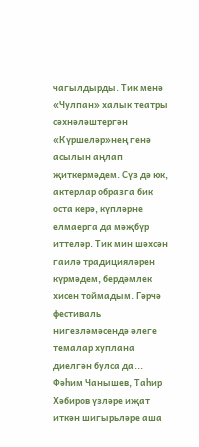чагылдырды. Тик менә «Чулпан» халык театры сәхнәләштергән «Күршеләр»нең генә асылын аңлап җиткермәдем. Сүз дә юк, актерлар образга бик оста керә, күпләрне елмаерга да мәҗбүр иттеләр. Тик мин шәхсән гаилә традицияләрен күрмәдем, бердәмлек хисен тоймадым. Гәрчә фестиваль нигезләмәсендә әлеге темалар хуплана диелгән булса да...
Фәһим Чанышев, Таһир Хәбиров үзләре иҗат иткән шигырьләре аша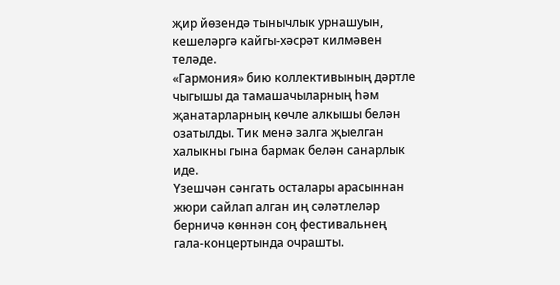җир йөзендә тынычлык урнашуын, кешеләргә кайгы‑хәсрәт килмәвен теләде.
«Гармония» бию коллективының дәртле чыгышы да тамашачыларның һәм җанатарларның көчле алкышы белән озатылды. Тик менә залга җыелган халыкны гына бармак белән санарлык иде.
Үзешчән сәнгать осталары арасыннан жюри сайлап алган иң сәләтлеләр берничә көннән соң фестивальнең гала‑концертында очрашты.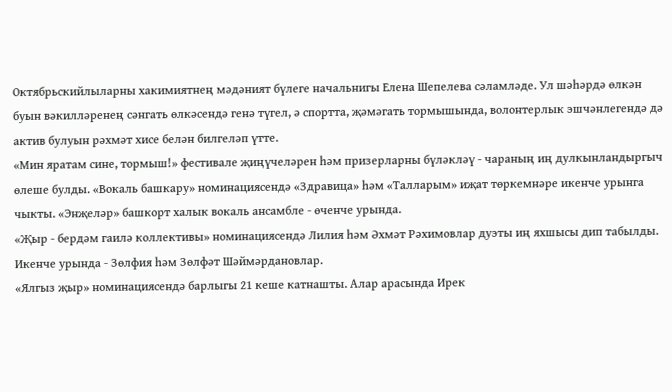Октябрьскийлыларны хакимиятнең мәдәният бүлеге начальнигы Елена Шепелева сәламләде. Ул шәһәрдә өлкән буын вәкилләренең сәнгать өлкәсендә генә түгел, ә спортта, җәмәгать тормышында, волонтерлык эшчәнлегендә дә актив булуын рәхмәт хисе белән билгеләп үтте.
«Мин яратам сине, тормыш!» фестивале җиңүчеләрен һәм призерларны бүләкләү ‑ чараның иң дулкынландыргыч өлеше булды. «Вокаль башкару» номинациясендә «Здравица» һәм «Талларым» иҗат төркемнәре икенче урынга чыкты. «Энҗеләр» башкорт халык вокаль ансамбле ‑ өченче урында.
«Җыр ‑ бердәм гаилә коллективы» номинациясендә Лилия һәм Әхмәт Рәхимовлар дуэты иң яхшысы дип табылды. Икенче урында ‑ Зөлфия һәм Зөлфәт Шәймәрдановлар.
«Ялгыз җыр» номинациясендә барлыгы 21 кеше катнашты. Алар арасында Ирек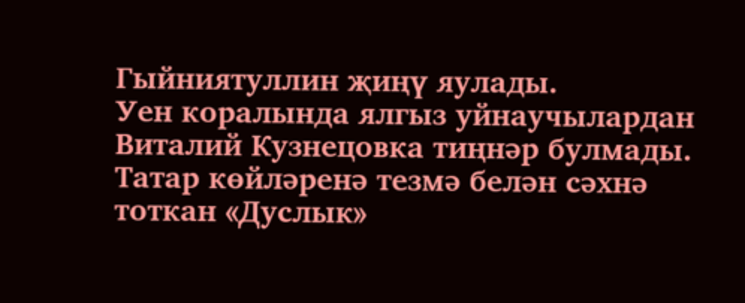Гыйниятуллин җиңү яулады.
Уен коралында ялгыз уйнаучылардан Виталий Кузнецовка тиңнәр булмады. Татар көйләренә тезмә белән сәхнә тоткан «Дуслык»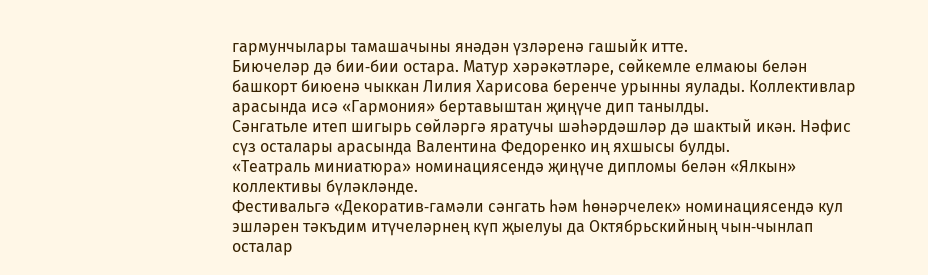гармунчылары тамашачыны янәдән үзләренә гашыйк итте.
Биючеләр дә бии‑бии остара. Матур хәрәкәтләре, сөйкемле елмаюы белән башкорт биюенә чыккан Лилия Харисова беренче урынны яулады. Коллективлар арасында исә «Гармония» бертавыштан җиңүче дип танылды.
Сәнгатьле итеп шигырь сөйләргә яратучы шәһәрдәшләр дә шактый икән. Нәфис сүз осталары арасында Валентина Федоренко иң яхшысы булды.
«Театраль миниатюра» номинациясендә җиңүче дипломы белән «Ялкын» коллективы бүләкләнде.
Фестивальгә «Декоратив‑гамәли сәнгать һәм һөнәрчелек» номинациясендә кул эшләрен тәкъдим итүчеләрнең күп җыелуы да Октябрьскийның чын‑чынлап осталар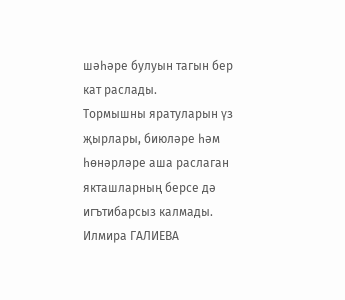шәһәре булуын тагын бер кат раслады.
Тормышны яратуларын үз җырлары, биюләре һәм һөнәрләре аша раслаган якташларның берсе дә игътибарсыз калмады.
Илмира ГАЛИЕВА